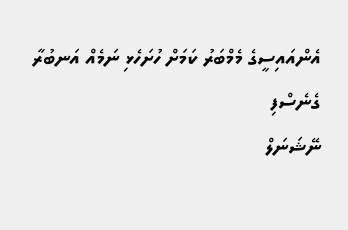އެންއައިސީގެ މެމްބަރު ކަމަށް ހުށަހެޅި ނަމެއް އަނބުރާ ގެނެސްފި
ނޭޝަނަލް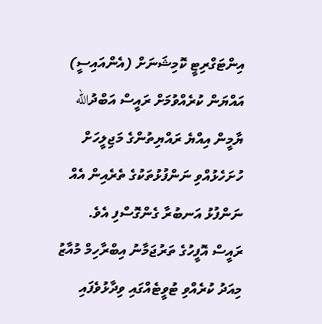އިންޓަގްރިޓީ ކޮމިޝަނަށް (އެންއައިސީ) އައްޔަން ކުރެއްވުމަށް ރައީސް އަބްދުالله ޔާމީން އިއްޔެ ރައްޔިތުންގެ މަޖިލީހަށް ހުށަހެޅުއްވި ނަންފުޅުތަކުގެ ތެރެއިން އެއް ނަންފުޅު އަނބުރާ ގެންގޮސްފި އެވެ. ރައީސް އޮފީހުގެ ތަރުޖަމާނު އިބްރާހިމް މުއާޒު މިއަދު ކުރެއްވި ޓުވީޓެއްގައި ވިދާޅުވެފައި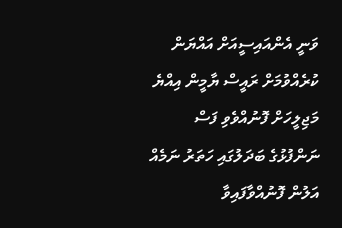ވަނީ އެންއައިސީއަށް އައްޔަން ކުރެއްވުމަށް ރައީސް ޔާމީން އިއްޔެ މަޖިލީހަށް ފޮނުއްވެވި ފަސް ނަންފުޅުގެ ބަދަލުގައި ހަތަރު ނަމެއް އަލުން ފޮނުއްވާފައިވާ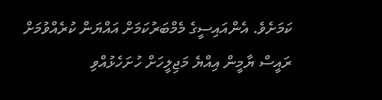ކަމަށެވެ. އެންއައިސީގެ މެމްބަރުކަމަށް އައްޔަން ކުރެއްވުމަށް ރައީސް ޔާމީން އިއްޔެ މަޖިލީހަށް ހުށަހެޅުއްވި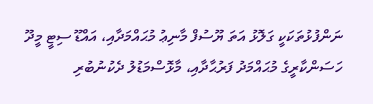ނަންފުޅުތަކަކީ ގަލޮޅު އަތަ ޔޫސުފް މާނިޢު މުޙައްމަދާއި، އައްޑޫ ސިޓީ މީދޫ ހަސަންކާރީގެ މުޙައްމަދު ފަރުޙާދާއި، މާޅޮސްމަޑުލު ދެކުނުބުރި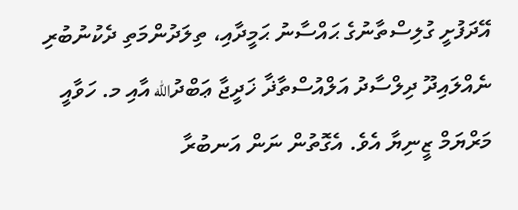އޭދަފުށީ ގުލިސްތާނުގެ ޙައްސާނު ޙަމީދާއި، ތިލަދުންމަތި ދެކުނުބުރި ނެއްލައިދޫ ދިލްސާދު އަލްއުސްތާޛާ ޚަދީޖާ ޢަބްދުالله އާއި މ. ހަވާއީ މަރްޔަމް ޒީނިޔާ އެވެ. އެގޮތުން ނަން އަނބުރާ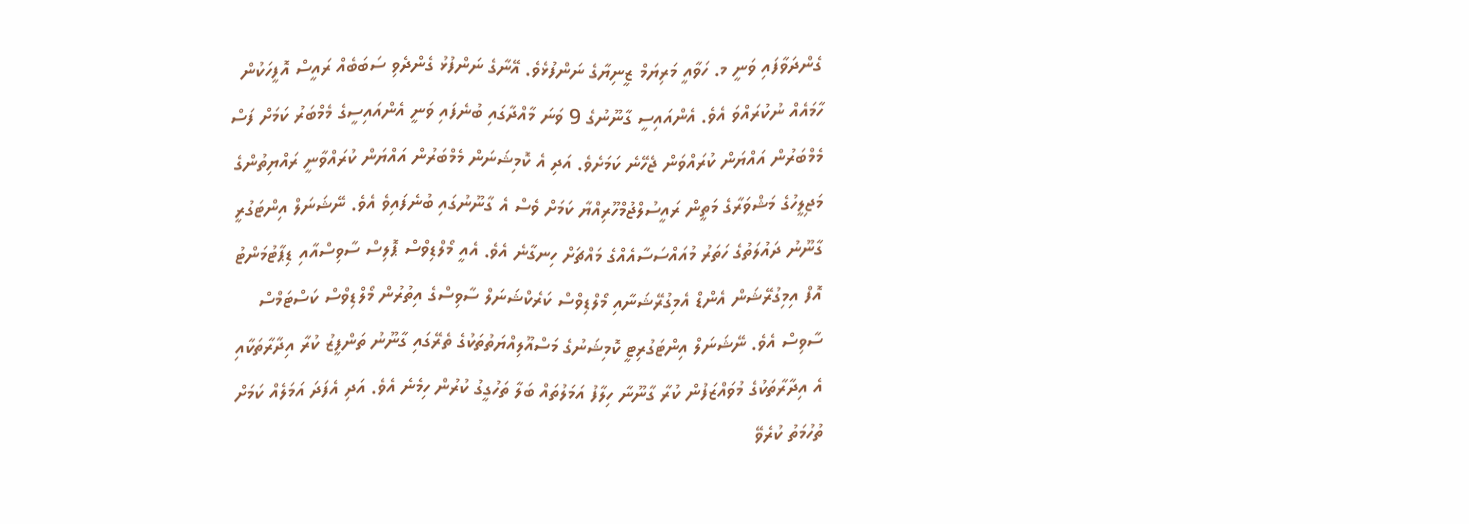ގެންދަވާފައި ވަނީ މ. ހަވާއީ މަރިޔަމް ޒީނިޔާގެ ނަންފުޅެވެ. އޭނާގެ ނަންފުޅު ގެންދެވި ސަބަބެއް ރައީސް އޮފީހަކުން ހާމައެއް ނުކުރައްވަ އެވެ. އެންއައިސީ ގާނޫނުގެ 9 ވަނަ މާއްދާގައި ބުނެފައި ވަނީ އެންއައިސީގެ މެމްބަރު ކަމަށް ފަސް މެމްބަރުން އައްޔަން ކުރައްވަން ޖެހޭނެ ކަމަށެވެ. އަދި އެ ކޮމިޝަނަން މެމްބަރުން އައްޔަން ކުރައްވާނީ ރައްޔިތުންގެ މަޖިލީހުގެ މަޝްވަރާގެ މަތީން ރައީސުލްޖުމްހޫރިއްޔާ ކަމަށް ވެސް އެ ގާނޫނުގައި ބުނެފައިވެ އެވެ. ނޭޝަނަލް އިންޓަގުރީ ގާނޫނު ދައުލަތުގެ ހަތަރު މުއައްސަސާއެއްގެ މައްޗަށް ހިނގާނެ އެވެ. އެއީ މޯލްޑިވްސް ޕޮލިސް ސާވިސްއާއި ޑިޕާޓުމަންޓު އޮފް އިމިގުރޭޝަން އެންޑް އެމިގުރޭޝަނާއި މޯލްޑިވްސް ކަރެކްޝަނަލް ސާވިސްގެ އިތުރުން މޯލްޑިވްސް ކަސްޓަމްސް ސާވިސް އެވެ. ނޭޝަނަލް އިންޓަގުރިޓީ ކޮމިޝަނުގެ މަސްއޫލިއްޔަތުތަކުގެ ތެރޭގައި ގާނޫނު ތަންފީޒު ކުރާ އިދާރާތަކާއި އެ އިދާރާތަކުގެ މުވައްޒަފުން ކުރާ ގާނޫނާ ހިލާފު އަމަލުތައް ބަލާ ތަހުގީގު ކުރުން ހިމެނެ އެވެ. އަދި އެފަދަ އަމަލެއް ކަމަށް ތުހުމަތު ކުރެވޭ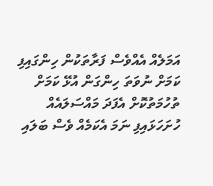އަމަލެއް އެއްވެސް ފަރާތަކުން ހިންގައިފި ކަމަށް ނުވަތަ ހިންގަން އުޅޭ ކަމަށް ތުހުމަތުކޮށް އެފަދަ މައްސަލައެއް ހުށަހަޅައިފި ނަމަ އެކަމެއް ވެސް ބަލައި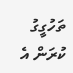ތަހުގީގު ކުރަން އެ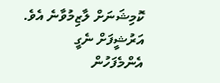ކޮމިޝަނަށް ލާޒިމުވާނެ އެވެ.
އަރުޝީފަށް ނެގީ
އެންމެފަހުން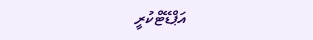އަޕްޑޭޓްކުރީ